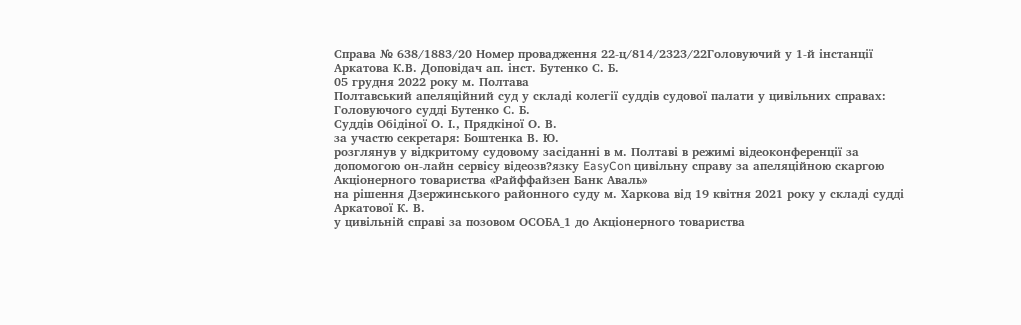Справа № 638/1883/20 Номер провадження 22-ц/814/2323/22Головуючий у 1-й інстанції Аркатова К.В. Доповідач ап. інст. Бутенко С. Б.
05 грудня 2022 року м. Полтава
Полтавський апеляційний суд у складі колегії суддів судової палати у цивільних справах:
Головуючого судді Бутенко С. Б.
Суддів Обідіної О. І., Прядкіної О. В.
за участю секретаря: Боштенка В. Ю.
розглянув у відкритому судовому засіданні в м. Полтаві в режимі відеоконференції за допомогою он-лайн сервісу відеозв?язку EasyCon цивільну справу за апеляційною скаргою Акціонерного товариства «Райффайзен Банк Аваль»
на рішення Дзержинського районного суду м. Харкова від 19 квітня 2021 року у складі судді Аркатової К. В.
у цивільній справі за позовом ОСОБА_1 до Акціонерного товариства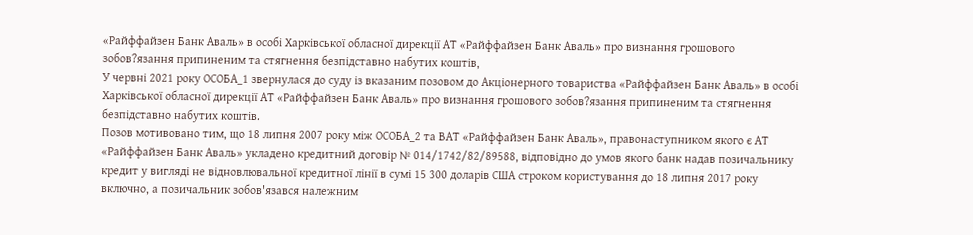«Райффайзен Банк Аваль» в особі Харківської обласної дирекції АТ «Райффайзен Банк Аваль» про визнання грошового зобов?язання припиненим та стягнення безпідставно набутих коштів,
У червні 2021 року ОСОБА_1 звернулася до суду із вказаним позовом до Акціонерного товариства «Райффайзен Банк Аваль» в особі Харківської обласної дирекції АТ «Райффайзен Банк Аваль» про визнання грошового зобов?язання припиненим та стягнення безпідставно набутих коштів.
Позов мотивовано тим, що 18 липня 2007 року між ОСОБА_2 та ВАТ «Райффайзен Банк Аваль», правонаступником якого є АТ «Райффайзен Банк Аваль» укладено кредитний договір № 014/1742/82/89588, відповідно до умов якого банк надав позичальнику кредит у вигляді не відновлювальної кредитної лінії в сумі 15 300 доларів США строком користування до 18 липня 2017 року включно, а позичальник зобов'язався належним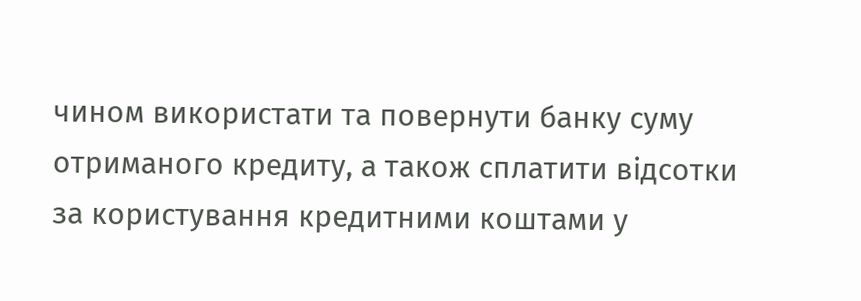чином використати та повернути банку суму отриманого кредиту, а також сплатити відсотки за користування кредитними коштами у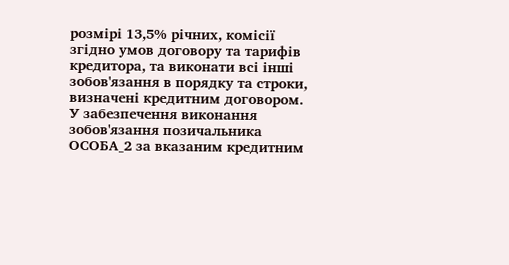розмірі 13,5% річних, комісії згідно умов договору та тарифів кредитора, та виконати всі інші зобов'язання в порядку та строки, визначені кредитним договором.
У забезпечення виконання зобов'язання позичальника ОСОБА_2 за вказаним кредитним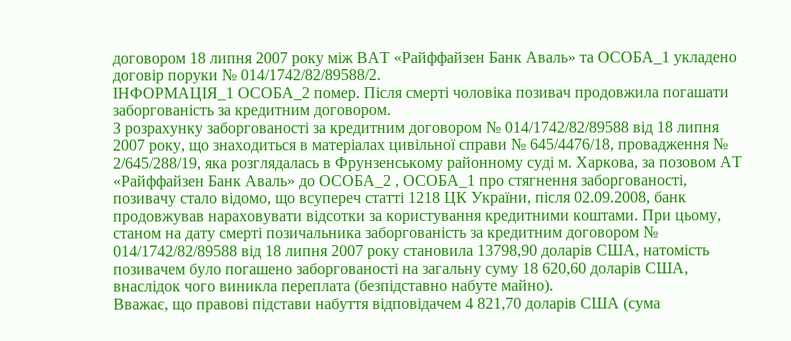договором 18 липня 2007 року між ВАТ «Райффайзен Банк Аваль» та ОСОБА_1 укладено договір поруки № 014/1742/82/89588/2.
ІНФОРМАЦІЯ_1 ОСОБА_2 помер. Після смерті чоловіка позивач продовжила погашати заборгованість за кредитним договором.
З розрахунку заборгованості за кредитним договором № 014/1742/82/89588 від 18 липня 2007 року, що знаходиться в матеріалах цивільної справи № 645/4476/18, провадження № 2/645/288/19, яка розглядалась в Фрунзенському районному суді м. Харкова, за позовом АТ «Райффайзен Банк Аваль» до ОСОБА_2 , ОСОБА_1 про стягнення заборгованості, позивачу стало відомо, що всупереч статті 1218 ЦК України, після 02.09.2008, банк продовжував нараховувати відсотки за користування кредитними коштами. При цьому, станом на дату смерті позичальника заборгованість за кредитним договором № 014/1742/82/89588 від 18 липня 2007 року становила 13798,90 доларів США, натомість позивачем було погашено заборгованості на загальну суму 18 620,60 доларів США, внаслідок чого виникла переплата (безпідставно набуте майно).
Вважає, що правові підстави набуття відповідачем 4 821,70 доларів США (сума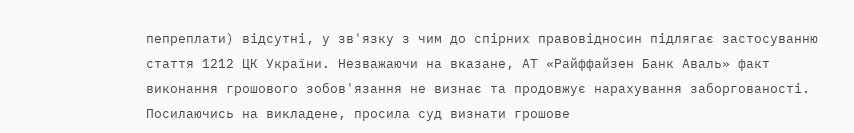пепреплати) відсутні, у зв'язку з чим до спірних правовідносин підлягає застосуванню стаття 1212 ЦК України. Незважаючи на вказане, АТ «Райффайзен Банк Аваль» факт виконання грошового зобов'язання не визнає та продовжує нарахування заборгованості.
Посилаючись на викладене, просила суд визнати грошове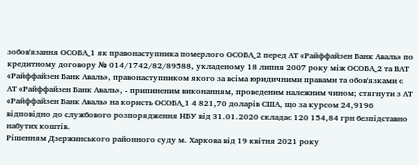зобов'язання ОСОБА_1 як правонаступника померлого ОСОБА_2 перед АТ «Райффайзен Банк Аваль» по кредитному договору № 014/1742/82/89588, укладеному 18 липня 2007 року між ОСОБА_2 та ВАТ «Райффайзен Банк Аваль», правонаступником якого за всіма юридичними правами та обов'язками є АТ «Райффайзен Банк Аваль», - припиненим виконанням, проведеним належним чином; стягнути з АТ «Райффайзен Банк Аваль» на користь ОСОБА_1 4 821,70 доларів США, що за курсом 24,9196 відповідно до службового розпорядження НБУ від 31.01.2020 складає 120 154,84 грн безпідставно набутих коштів.
Рішенням Дзержинського районного суду м. Харкова від 19 квітня 2021 року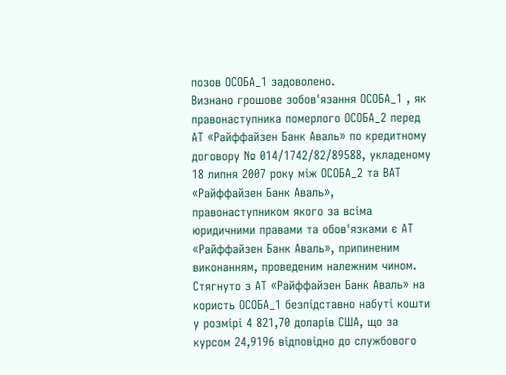позов ОСОБА_1 задоволено.
Визнано грошове зобов'язання ОСОБА_1 , як правонаступника померлого ОСОБА_2 перед АТ «Райффайзен Банк Аваль» по кредитному договору № 014/1742/82/89588, укладеному 18 липня 2007 року між ОСОБА_2 та ВАТ «Райффайзен Банк Аваль», правонаступником якого за всіма юридичними правами та обов'язками є АТ «Райффайзен Банк Аваль», припиненим виконанням, проведеним належним чином.
Стягнуто з АТ «Райффайзен Банк Аваль» на користь ОСОБА_1 безпідставно набуті кошти у розмірі 4 821,70 доларів США, що за курсом 24,9196 відповідно до службового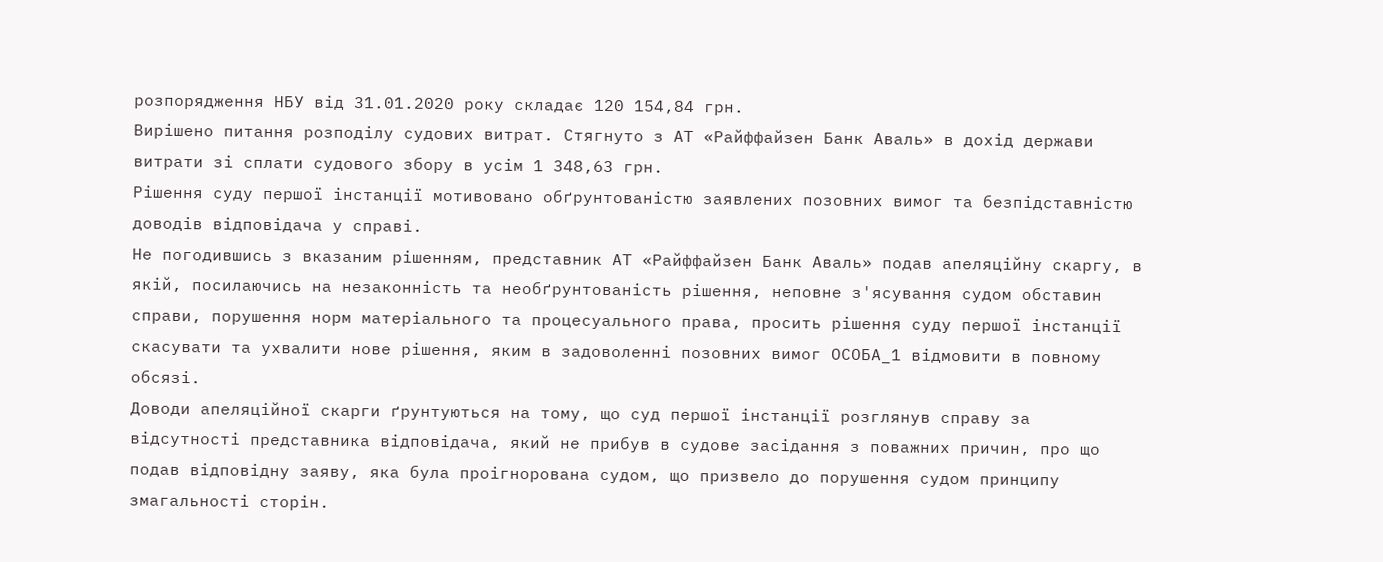розпорядження НБУ від 31.01.2020 року складає 120 154,84 грн.
Вирішено питання розподілу судових витрат. Стягнуто з АТ «Райффайзен Банк Аваль» в дохід держави витрати зі сплати судового збору в усім 1 348,63 грн.
Рішення суду першої інстанції мотивовано обґрунтованістю заявлених позовних вимог та безпідставністю доводів відповідача у справі.
Не погодившись з вказаним рішенням, представник АТ «Райффайзен Банк Аваль» подав апеляційну скаргу, в якій, посилаючись на незаконність та необґрунтованість рішення, неповне з'ясування судом обставин справи, порушення норм матеріального та процесуального права, просить рішення суду першої інстанції скасувати та ухвалити нове рішення, яким в задоволенні позовних вимог ОСОБА_1 відмовити в повному обсязі.
Доводи апеляційної скарги ґрунтуються на тому, що суд першої інстанції розглянув справу за відсутності представника відповідача, який не прибув в судове засідання з поважних причин, про що подав відповідну заяву, яка була проігнорована судом, що призвело до порушення судом принципу змагальності сторін.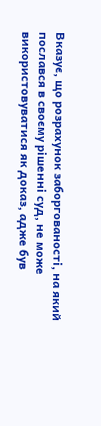Вказує, що розрахунок заборгованості, на який послався в своєму рішенні суд, не може використовуватися як доказ, адже був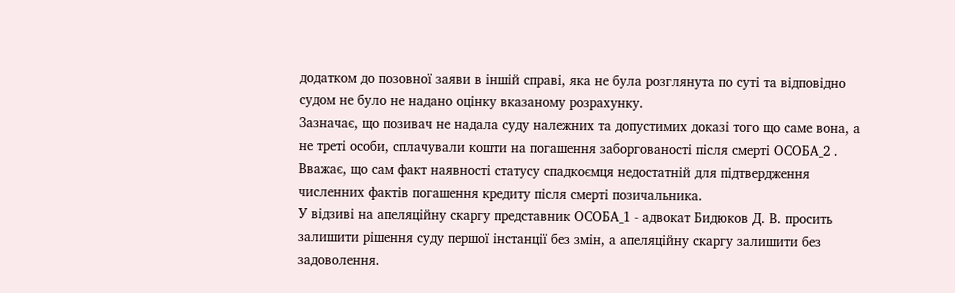додатком до позовної заяви в іншій справі, яка не була розглянута по суті та відповідно судом не було не надано оцінку вказаному розрахунку.
Зазначає, що позивач не надала суду належних та допустимих доказі того що саме вона, а не треті особи, сплачували кошти на погашення заборгованості після смерті ОСОБА_2 .
Вважає, що сам факт наявності статусу спадкоємця недостатній для підтвердження численних фактів погашення кредиту після смерті позичальника.
У відзиві на апеляційну скаргу представник ОСОБА_1 - адвокат Бидюков Д. В. просить залишити рішення суду першої інстанції без змін, а апеляційну скаргу залишити без задоволення.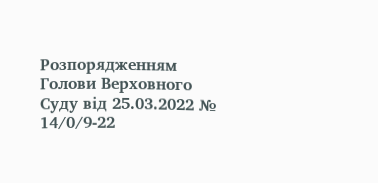Розпорядженням Голови Верховного Суду від 25.03.2022 № 14/0/9-22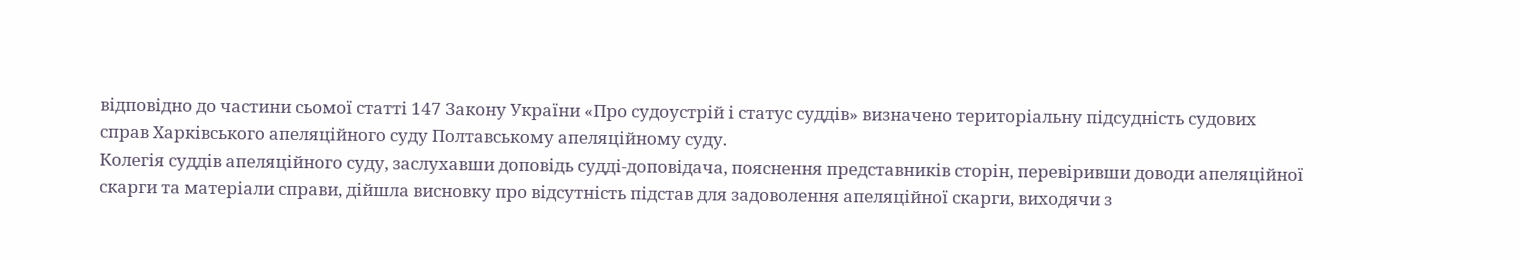відповідно до частини сьомої статті 147 Закону України «Про судоустрій і статус суддів» визначено територіальну підсудність судових справ Харківського апеляційного суду Полтавському апеляційному суду.
Колегія суддів апеляційного суду, заслухавши доповідь судді-доповідача, пояснення представників сторін, перевіривши доводи апеляційної скарги та матеріали справи, дійшла висновку про відсутність підстав для задоволення апеляційної скарги, виходячи з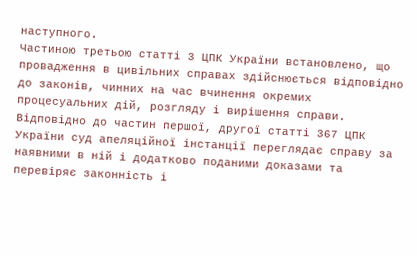наступного.
Частиною третьою статті 3 ЦПК України встановлено, що провадження в цивільних справах здійснюється відповідно до законів, чинних на час вчинення окремих процесуальних дій, розгляду і вирішення справи.
Відповідно до частин першої, другої статті 367 ЦПК України суд апеляційної інстанції переглядає справу за наявними в ній і додатково поданими доказами та перевіряє законність і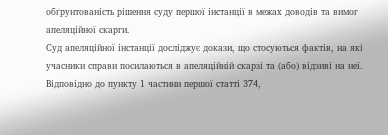обґрунтованість рішення суду першої інстанції в межах доводів та вимог апеляційної скарги.
Суд апеляційної інстанції досліджує докази, що стосуються фактів, на які учасники справи посилаються в апеляційній скарзі та (або) відзиві на неї.
Відповідно до пункту 1 частини першої статті 374,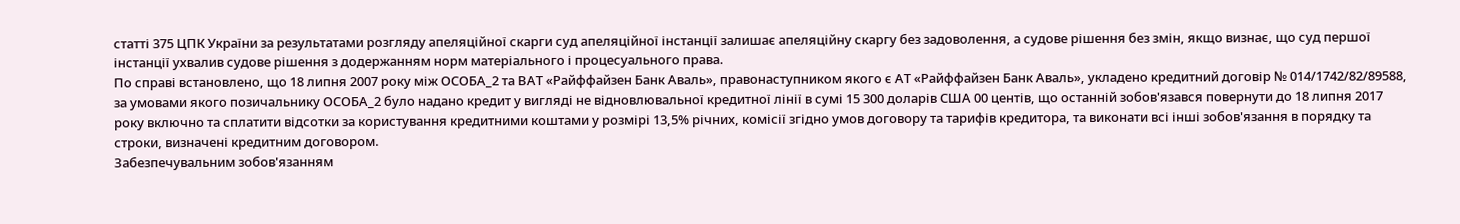статті 375 ЦПК України за результатами розгляду апеляційної скарги суд апеляційної інстанції залишає апеляційну скаргу без задоволення, а судове рішення без змін, якщо визнає, що суд першої інстанції ухвалив судове рішення з додержанням норм матеріального і процесуального права.
По справі встановлено, що 18 липня 2007 року між ОСОБА_2 та ВАТ «Райффайзен Банк Аваль», правонаступником якого є АТ «Райффайзен Банк Аваль», укладено кредитний договір № 014/1742/82/89588, за умовами якого позичальнику ОСОБА_2 було надано кредит у вигляді не відновлювальної кредитної лінії в сумі 15 300 доларів США 00 центів, що останній зобов'язався повернути до 18 липня 2017 року включно та сплатити відсотки за користування кредитними коштами у розмірі 13,5% річних, комісії згідно умов договору та тарифів кредитора, та виконати всі інші зобов'язання в порядку та строки, визначені кредитним договором.
Забезпечувальним зобов'язанням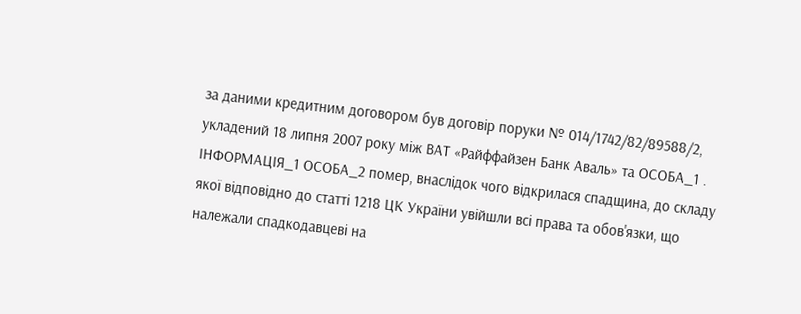за даними кредитним договором був договір поруки № 014/1742/82/89588/2, укладений 18 липня 2007 року між ВАТ «Райффайзен Банк Аваль» та ОСОБА_1 .
ІНФОРМАЦІЯ_1 ОСОБА_2 помер, внаслідок чого відкрилася спадщина, до складу якої відповідно до статті 1218 ЦК України увійшли всі права та обов'язки, що належали спадкодавцеві на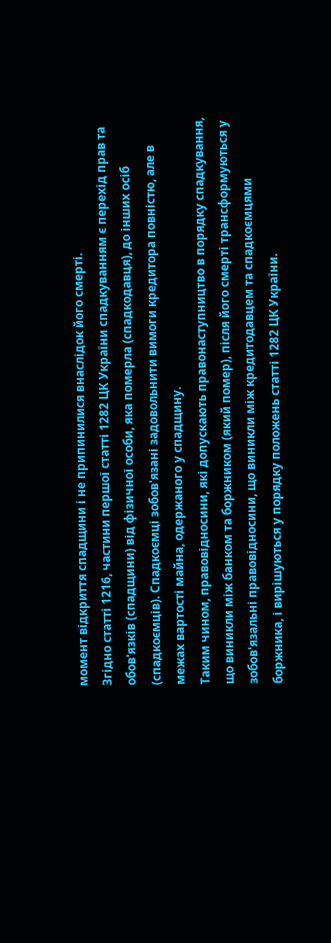момент відкриття спадщини і не припинилися внаслідок його смерті.
Згідно статті 1216, частини першої статті 1282 ЦК України спадкуванням є перехід прав та обов'язків (спадщини) від фізичної особи, яка померла (спадкодавця), до інших осіб (спадкоємців). Спадкоємці зобов'язані задовольнити вимоги кредитора повністю, але в межах вартості майна, одержаного у спадщину.
Таким чином, правовідносини, які допускають правонаступництво в порядку спадкування, що виникли між банком та боржником (який помер), після його смерті трансформуються у зобов'язальні правовідносини, що виникли між кредитодавцем та спадкоємцями боржника, і вирішуються у порядку положень статті 1282 ЦК України.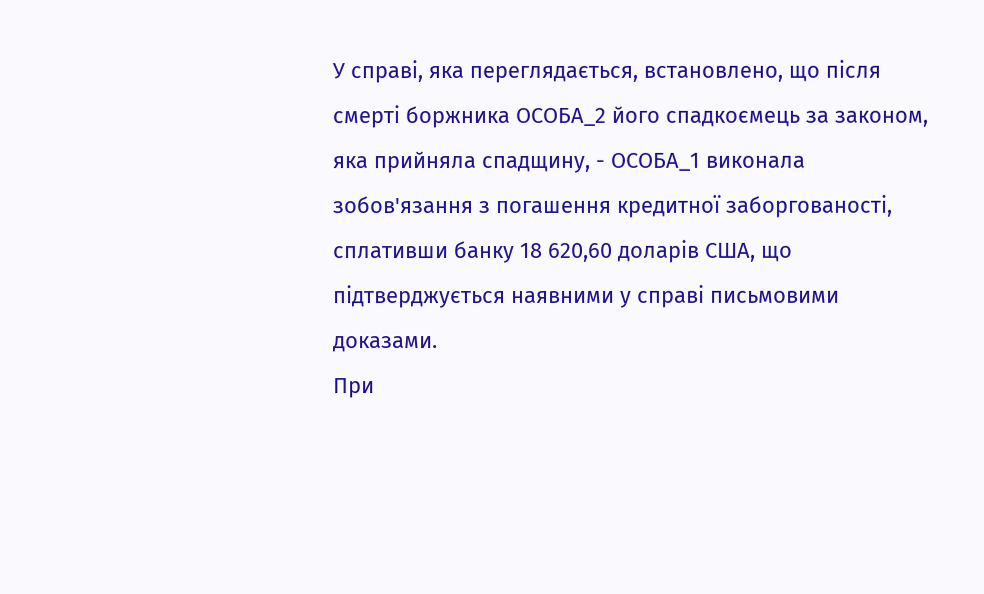У справі, яка переглядається, встановлено, що після смерті боржника ОСОБА_2 його спадкоємець за законом, яка прийняла спадщину, - ОСОБА_1 виконала зобов'язання з погашення кредитної заборгованості, сплативши банку 18 620,60 доларів США, що підтверджується наявними у справі письмовими доказами.
При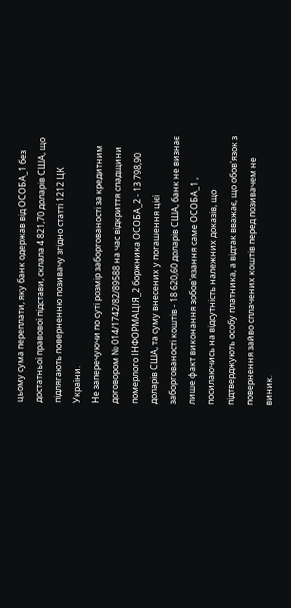цьому сума переплати, яку банк одержав від ОСОБА_1 без достатньої правової підстави, склала 4 821,70 доларів США, що підлягають поверненню позивачу згідно статті 1212 ЦК України.
Не заперечуючи по суті розмір заборгованості за кредитним договором № 014/1742/82/89588 на час відкриття спадщини померлого ІНФОРМАЦІЯ_2 боржника ОСОБА_2 - 13 798,90 доларів США, та суму внесених у погашення цієї заборгованості коштів - 18 620,60 доларів США, банк не визнає лише факт виконання зобов'язання саме ОСОБА_1 , посилаючись на відсутність належних доказів, що підтверджують особу платника, а відтак вважає, що обов'язок з повернення зайво сплачених коштів перед позивачем не виник.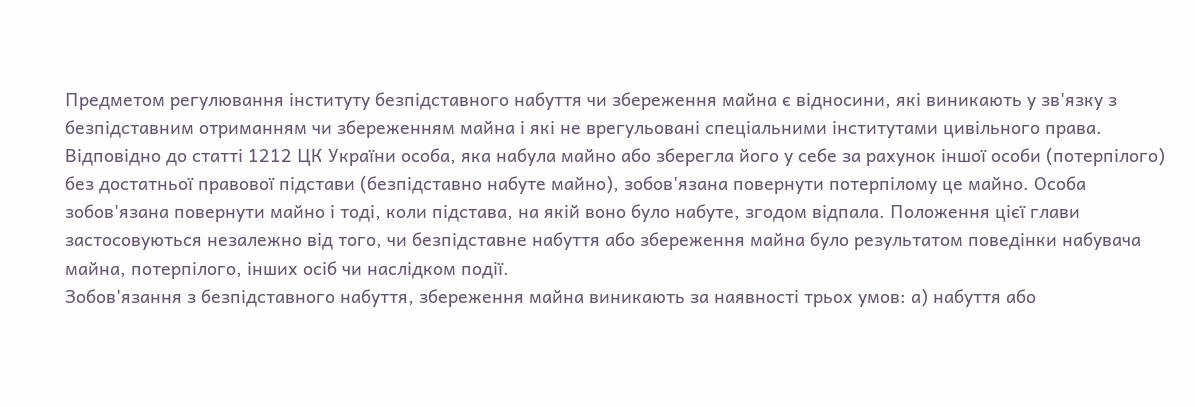Предметом регулювання інституту безпідставного набуття чи збереження майна є відносини, які виникають у зв'язку з безпідставним отриманням чи збереженням майна і які не врегульовані спеціальними інститутами цивільного права.
Відповідно до статті 1212 ЦК України особа, яка набула майно або зберегла його у себе за рахунок іншої особи (потерпілого) без достатньої правової підстави (безпідставно набуте майно), зобов'язана повернути потерпілому це майно. Особа зобов'язана повернути майно і тоді, коли підстава, на якій воно було набуте, згодом відпала. Положення цієї глави застосовуються незалежно від того, чи безпідставне набуття або збереження майна було результатом поведінки набувача майна, потерпілого, інших осіб чи наслідком події.
Зобов'язання з безпідставного набуття, збереження майна виникають за наявності трьох умов: а) набуття або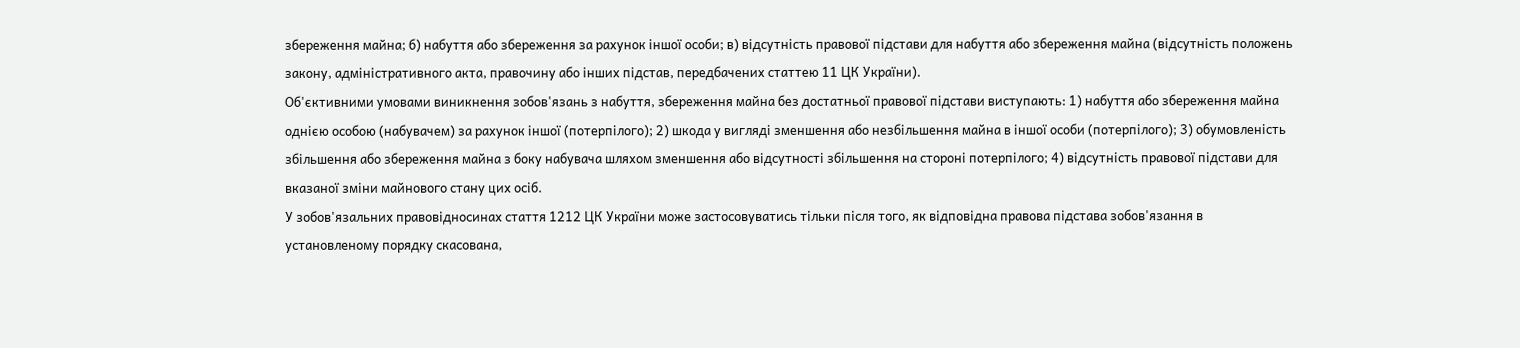збереження майна; б) набуття або збереження за рахунок іншої особи; в) відсутність правової підстави для набуття або збереження майна (відсутність положень закону, адміністративного акта, правочину або інших підстав, передбачених статтею 11 ЦК України).
Об'єктивними умовами виникнення зобов'язань з набуття, збереження майна без достатньої правової підстави виступають: 1) набуття або збереження майна однією особою (набувачем) за рахунок іншої (потерпілого); 2) шкода у вигляді зменшення або незбільшення майна в іншої особи (потерпілого); 3) обумовленість збільшення або збереження майна з боку набувача шляхом зменшення або відсутності збільшення на стороні потерпілого; 4) відсутність правової підстави для вказаної зміни майнового стану цих осіб.
У зобов'язальних правовідносинах стаття 1212 ЦК України може застосовуватись тільки після того, як відповідна правова підстава зобов'язання в установленому порядку скасована,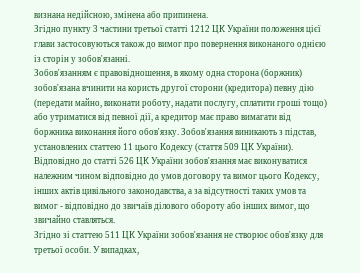визнана недійсною, змінена або припинена.
Згідно пункту 3 частини третьої статті 1212 ЦК України положення цієї глави застосовуються також до вимог про повернення виконаного однією із сторін у зобов'язанні.
Зобов'язанням є правовідношення, в якому одна сторона (боржник) зобов'язана вчинити на користь другої сторони (кредитора) певну дію (передати майно, виконати роботу, надати послугу, сплатити гроші тощо) або утриматися від певної дії, а кредитор має право вимагати від боржника виконання його обов'язку. Зобов'язання виникають з підстав, установлених статтею 11 цього Кодексу (стаття 509 ЦК України).
Відповідно до статті 526 ЦК України зобов'язання має виконуватися належним чином відповідно до умов договору та вимог цього Кодексу, інших актів цивільного законодавства, а за відсутності таких умов та вимог - відповідно до звичаїв ділового обороту або інших вимог, що звичайно ставляться.
Згідно зі статтею 511 ЦК України зобов'язання не створює обов'язку для третьої особи. У випадках,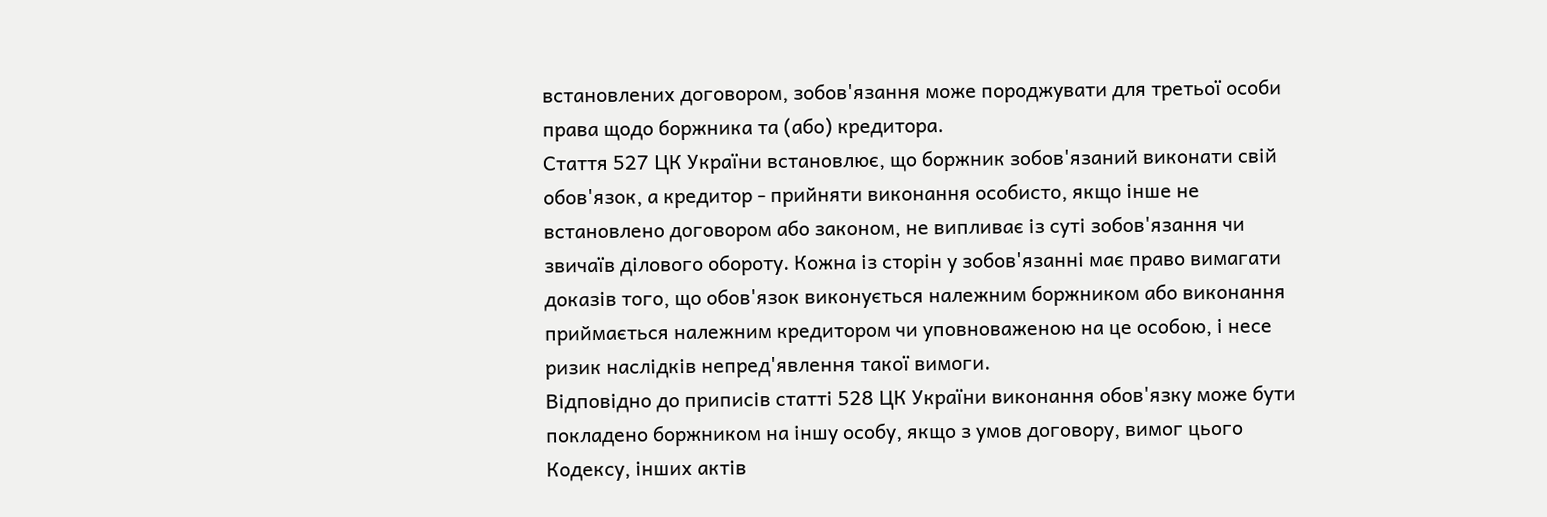встановлених договором, зобов'язання може породжувати для третьої особи права щодо боржника та (або) кредитора.
Стаття 527 ЦК України встановлює, що боржник зобов'язаний виконати свій обов'язок, а кредитор - прийняти виконання особисто, якщо інше не встановлено договором або законом, не випливає із суті зобов'язання чи звичаїв ділового обороту. Кожна із сторін у зобов'язанні має право вимагати доказів того, що обов'язок виконується належним боржником або виконання приймається належним кредитором чи уповноваженою на це особою, і несе ризик наслідків непред'явлення такої вимоги.
Відповідно до приписів статті 528 ЦК України виконання обов'язку може бути покладено боржником на іншу особу, якщо з умов договору, вимог цього Кодексу, інших актів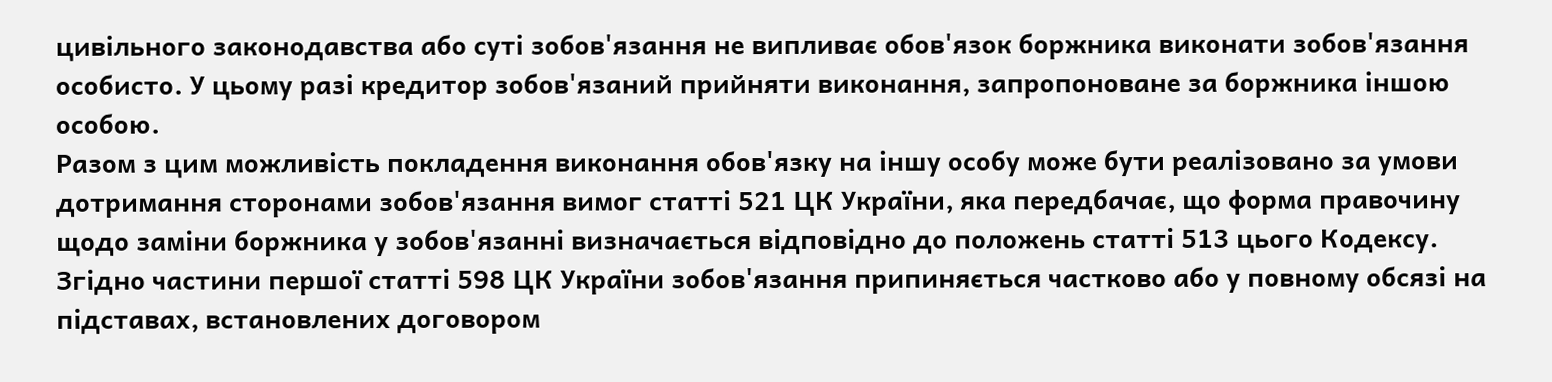цивільного законодавства або суті зобов'язання не випливає обов'язок боржника виконати зобов'язання особисто. У цьому разі кредитор зобов'язаний прийняти виконання, запропоноване за боржника іншою особою.
Разом з цим можливість покладення виконання обов'язку на іншу особу може бути реалізовано за умови дотримання сторонами зобов'язання вимог статті 521 ЦК України, яка передбачає, що форма правочину щодо заміни боржника у зобов'язанні визначається відповідно до положень статті 513 цього Кодексу.
Згідно частини першої статті 598 ЦК України зобов'язання припиняється частково або у повному обсязі на підставах, встановлених договором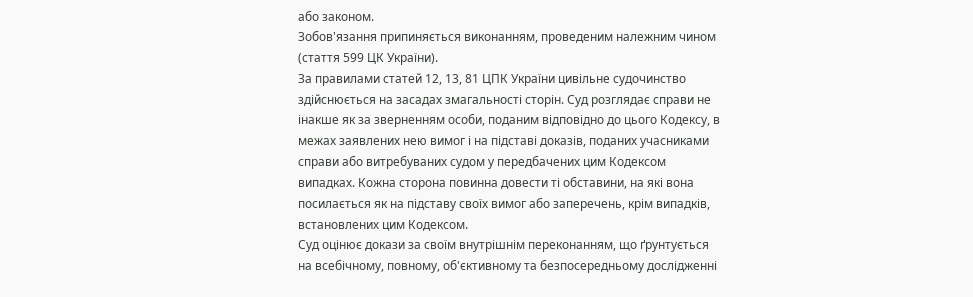або законом.
Зобов'язання припиняється виконанням, проведеним належним чином (стаття 599 ЦК України).
За правилами статей 12, 13, 81 ЦПК України цивільне судочинство здійснюється на засадах змагальності сторін. Суд розглядає справи не інакше як за зверненням особи, поданим відповідно до цього Кодексу, в межах заявлених нею вимог і на підставі доказів, поданих учасниками справи або витребуваних судом у передбачених цим Кодексом випадках. Кожна сторона повинна довести ті обставини, на які вона посилається як на підставу своїх вимог або заперечень, крім випадків, встановлених цим Кодексом.
Суд оцінює докази за своїм внутрішнім переконанням, що ґрунтується на всебічному, повному, об'єктивному та безпосередньому дослідженні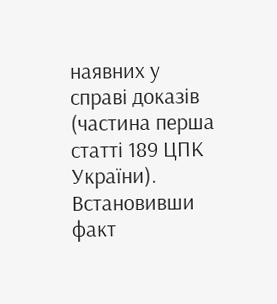наявних у справі доказів (частина перша статті 189 ЦПК України).
Встановивши факт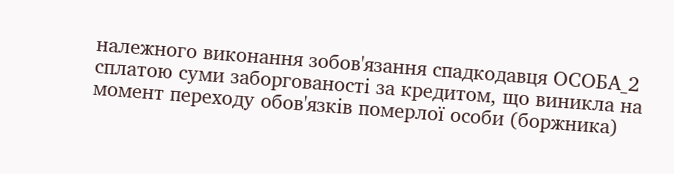належного виконання зобов'язання спадкодавця ОСОБА_2 сплатою суми заборгованості за кредитом, що виникла на момент переходу обов'язків померлої особи (боржника)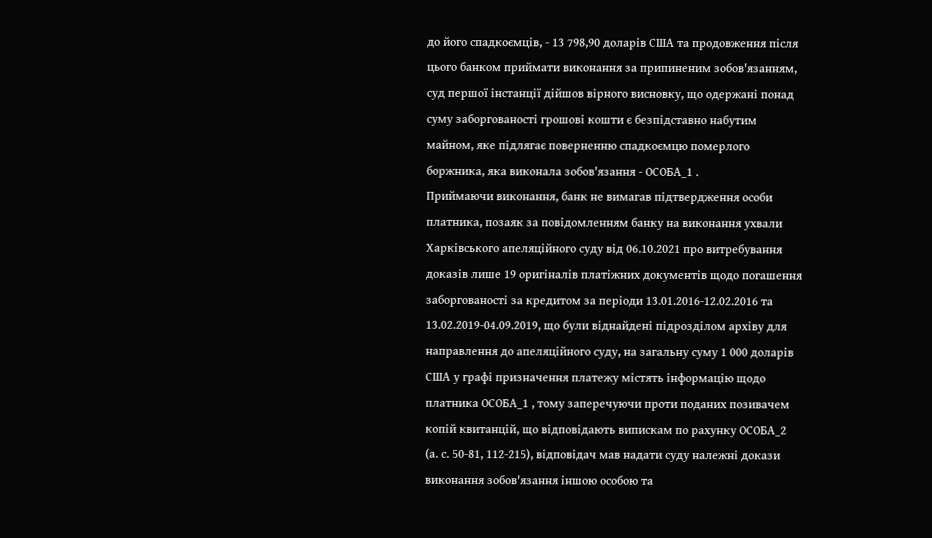до його спадкоємців, - 13 798,90 доларів США та продовження після цього банком приймати виконання за припиненим зобов'язанням, суд першої інстанції дійшов вірного висновку, що одержані понад суму заборгованості грошові кошти є безпідставно набутим майном, яке підлягає поверненню спадкоємцю померлого боржника, яка виконала зобов'язання - ОСОБА_1 .
Приймаючи виконання, банк не вимагав підтвердження особи платника, позаяк за повідомленням банку на виконання ухвали Харківського апеляційного суду від 06.10.2021 про витребування доказів лише 19 оригіналів платіжних документів щодо погашення заборгованості за кредитом за періоди 13.01.2016-12.02.2016 та 13.02.2019-04.09.2019, що були віднайдені підрозділом архіву для направлення до апеляційного суду, на загальну суму 1 000 доларів США у графі призначення платежу містять інформацію щодо платника ОСОБА_1 , тому заперечуючи проти поданих позивачем копій квитанцій, що відповідають випискам по рахунку ОСОБА_2 (а. с. 50-81, 112-215), відповідач мав надати суду належні докази виконання зобов'язання іншою особою та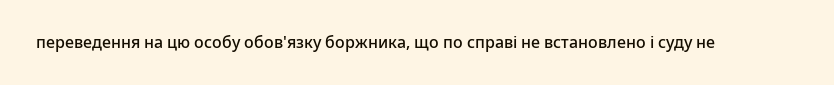переведення на цю особу обов'язку боржника, що по справі не встановлено і суду не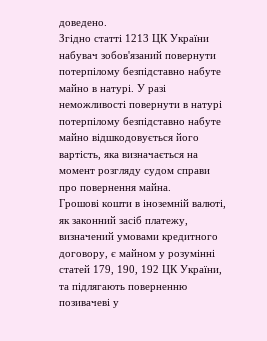доведено.
Згідно статті 1213 ЦК України набувач зобов'язаний повернути потерпілому безпідставно набуте майно в натурі. У разі неможливості повернути в натурі потерпілому безпідставно набуте майно відшкодовується його вартість, яка визначається на момент розгляду судом справи про повернення майна.
Грошові кошти в іноземній валюті, як законний засіб платежу, визначений умовами кредитного договору, є майном у розумінні статей 179, 190, 192 ЦК України, та підлягають поверненню позивачеві у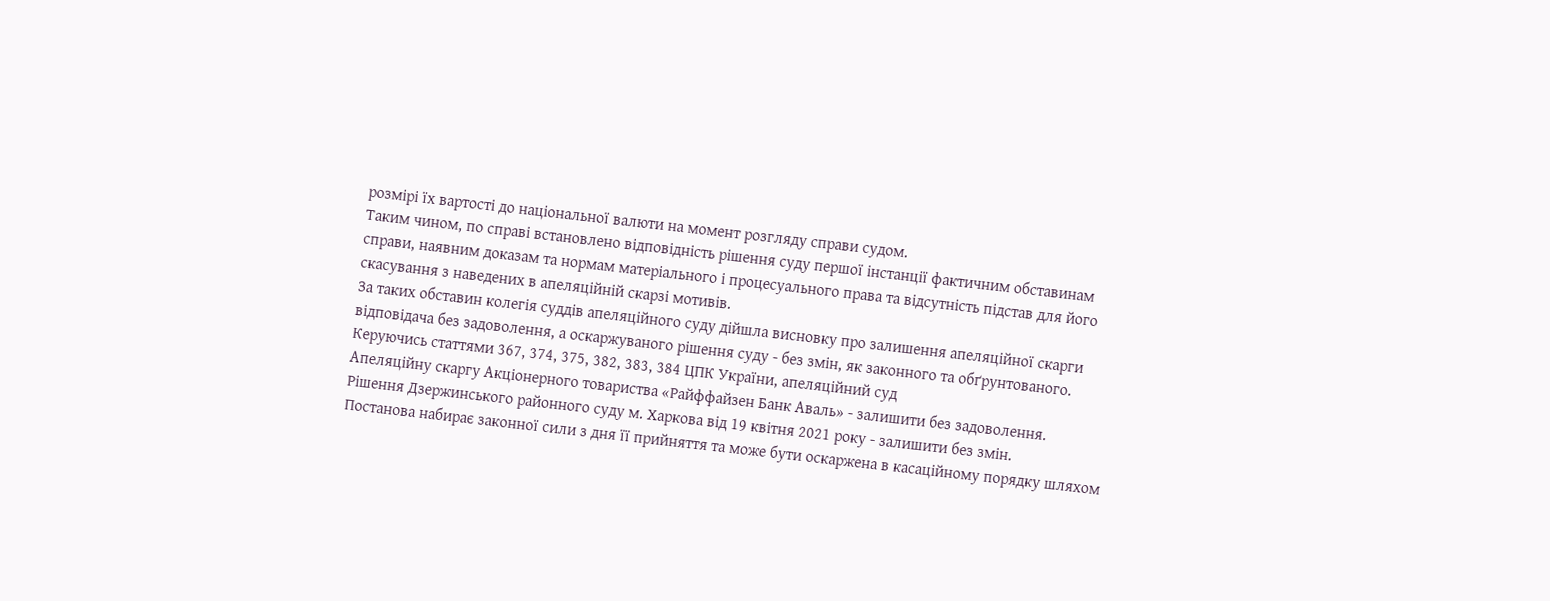розмірі їх вартості до національної валюти на момент розгляду справи судом.
Таким чином, по справі встановлено відповідність рішення суду першої інстанції фактичним обставинам справи, наявним доказам та нормам матеріального і процесуального права та відсутність підстав для його скасування з наведених в апеляційній скарзі мотивів.
За таких обставин колегія суддів апеляційного суду дійшла висновку про залишення апеляційної скарги відповідача без задоволення, а оскаржуваного рішення суду - без змін, як законного та обґрунтованого.
Керуючись статтями 367, 374, 375, 382, 383, 384 ЦПК України, апеляційний суд
Апеляційну скаргу Акціонерного товариства «Райффайзен Банк Аваль» - залишити без задоволення.
Рішення Дзержинського районного суду м. Харкова від 19 квітня 2021 року - залишити без змін.
Постанова набирає законної сили з дня її прийняття та може бути оскаржена в касаційному порядку шляхом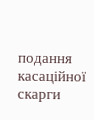подання касаційної скарги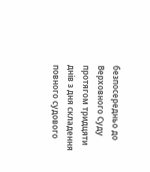безпосередньо до Верховного Суду протягом тридцяти днів з дня складення повного судового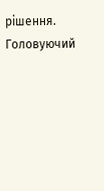рішення.
Головуючий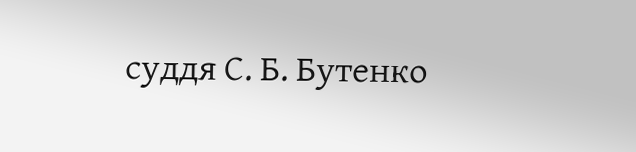суддя С. Б. Бутенко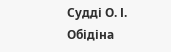Судді О. І. Обідіна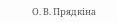О. В. Прядкіна